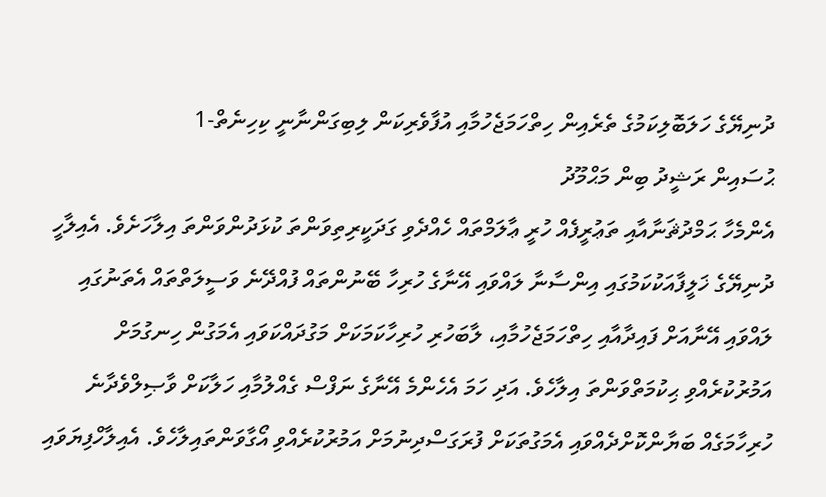ދުނިޔޭގެ ހަލަބޮލިކަމުގެ ތެރެއިން ހިތްހަމަޖެހުމާއި އުފާވެރިކަން ލިބިގަންނާނީ ކިހިނެތް-1
ޙުސައިން ރަޝީދު ބިން މަޙްމޫދު
އެންމެހާ ޙަމްދުޘަނާއާއި ތަޢުރީފެއް ހުރީ ޢާލަމްތައް ހެއްދެވި ގަދަކީރިތިވަންތަ ކުޅަދުންވަންތަ އިލާހަށެވެ. އެއިލާހީ ދުނިޔޭގެ ޚަލީފާއަކުކަމުގައި އިންސާނާ ލައްވައި އޭނާގެ ހުރިހާ ބޭނުންތައް ފުއްދޭނެ ވަސީލަތްތައް އެތަނުގައި ލައްވައި އޭނާއަށް ފައިދާއާއި ހިތްހަމަޖެހުމާއި، ލާބަހުރި ހުރިހާކަމަކަށް މަގުދައްކަވައި އެމަގުން ހިނގުމަށް އަމުރުކުރެއްވި ޙިކުމަތްވަންތަ އިލާހެވެ. އަދި ހަމަ އެހެންމެ އޭނާގެ ނަފްސް ގެއްލުމާއި ހަލާކަށް ވާޞިލްވެދާނެ ހުރިހާމަގެއް ބަޔާންކޮށްދެއްވައި އެމަގުތަކަށް ފުރަގަސްދިނުމަށް އަމުރުކުރެއްވި އޯގާވަންތައިލާހެވެ. އެއިލާހްފިޔަވައި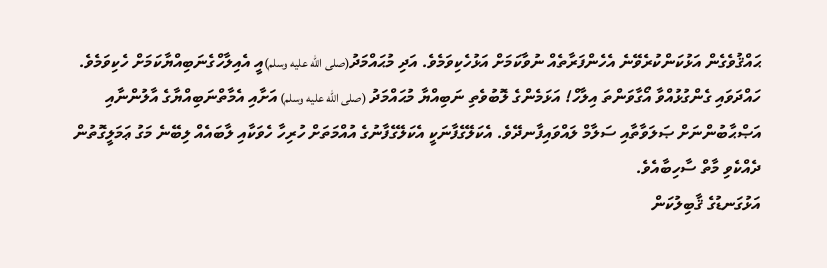ޙައްޤުވެގެން އަޅުކަންކުރެވޭނެ އެހެންފަރާތެއް ނުވާކަމަށް އަޅުހެކިވަމެވެ. އަދި މުޙައްމަދު(صلى الله عليه وسلم)އީ އެއިލާހްގެނަބިއްޔާކަމަށް ހެކިވަމެވެ. ހައްދަވައި ގެންގުޅުއްވާ އޯގާވަންތަ އިލާހް! އަޅަމެންގެ ލޮބުވެތި ނަބިއްޔާ މުޙައްމަދު (صلى الله عليه وسلم) އަށާއި އެމާތްނަބިއްޔާގެ އާލުންނާއި އަޞްޙާބުންނަށް ޞަލަވާތާއި ސަލާމް ލައްވައިފާނދޭވެ. އެކަލޭގެފާނަކީ އެކަލޭގެފާނުގެ އުއްމަތަށް ހުރިހާ ހެވަކާއި ލާބައެއް ލިބޭނެ މަގު ޢަމަލީގޮތުން ދެއްކެވި މާތް ސާހިބާއެވެ.
އަޅުގަނޑުގެ ޤާބިލުކަން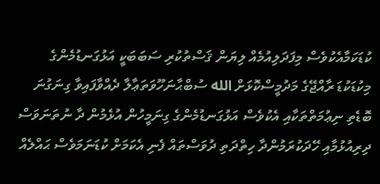ކުޑަކަމާއެކުވެސް މިފަދަލިއުމެއް ލިޔަން ޤަސްތުކުރި ސަބަބަކީ އަޅުގަނޑުމެންގެ މިކުޑަކުޑަ ރާއްޖޭގެ މަދުމީސްކޮޅަށް الله ސުބްޙާނަހޫވަތަޢާލާ ދެއްވާފައިވާ ގިނަގުނަ ބޮޑެތި ނިޢުމަތްތަކާއި އެކުވެސް އަޅުގަނޑުމެންގެ ގިނަމީހުން އުޅެމުން ދާ ނުތަނަވަސް ދިރިއުޅުމާއި ހޭދަކުރަމުންދާ ހިތްދަތި ދުވަސްތައް ފެނި އެކަމަށް ކުޑަނަމަވެސް ޙައްލެއް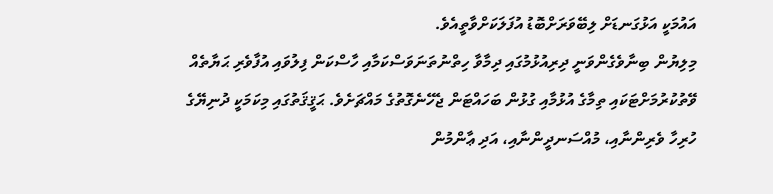އައުމަކީ އަޅުގަނޑަށް ލިބޭވަރަށްބޮޑު އުފަލަކަށްވާތީއެވެ.
މިލިޔުން ބިނާވެގެންވަނީ ދިރިއުޅުމުގައި ދިމާވާ ހިތްނުތަނަވަސްކަމާއި ހާސްކަން ފިލުވައި އުފާވެރި ޙަޔާތެއް ވޭތުކުރުމަށްޓަކައި ތިމާގެ އުޅުމާއި ގުޅުން ބަހައްޓަން ޖެހޭނެގޮތުގެ މައްޗަށެވެ. ޙަޤީޤަތުގައި މިކަމަކީ ދުނިޔޭގެ ހުރިހާ ވެރިންނާއި، މުއްސަނދީންނާއި، އަދި ޢާންމުން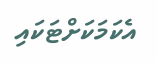އެކަމަކަށްޓަކައި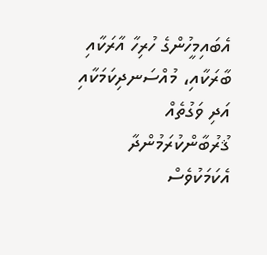އެބައިމީހުންގެ ހުރިހާ އާރަކާއި ބާރަކާއި، މުއްސަނދިކަމަކާއި އަދި ވަގުތެއް ޤުރުބާންކުރަމުންދާ އެކަމަކުވެސް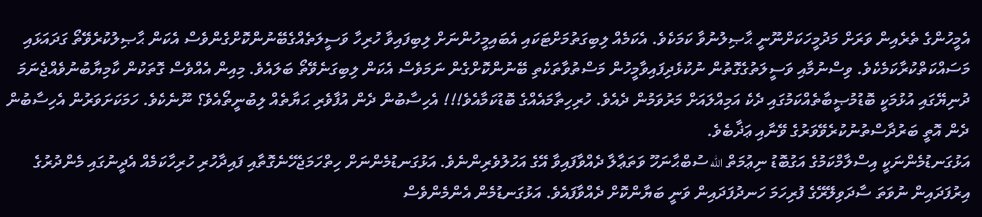އެމީހުންގެ ތެރެއިން ވަރަށް މަދުމީހަކަށްނޫނީ ޙާޞިލުނުވާ ކަމަކެވެ. އެކަމެއް ލިބިގަތުމަށްޓަކައި އެބައިމީހުންނަށް ލިބިފައިވާ ހުރިހާ ވަސީލަތެއްގެބޭނުންކޮށްގެންވެސް އެކަން ޙާޞިލުކުރެވޭތޯ ގަދައަޅައި މަސައްކަތްކުރާކަމެކެވެ. ވިސްނުމާއި ވަސީލަތުގެގޮތުން ނުކުޅެދިފައިވާމީހުން މަސްތުވާތަކެތި ބޭނުންކޮށްގެން ނަމަވެސް އެކަން ލިބިގަނެވޭތޯ ބަލައެވެ. މިއިން އެއްވެސް ގޮތަކުން ކާމިޔާބުނުވެއްޖެނަމަ ދުނިޔޭގައި އުޅުމަކީ ބޮޑުމުޞީބާތެއްކަމުގައި ދެކެ އަމިއްލައަށް މަރުވަމުން ދެއެވެ. ހުރިހިތާމައެއްގެ ބޮޑުކަމާއެވެ!!! އެހިސާބުން ދެން އުފާވެރި ޙަޔާތެއް ލިބުނީތޯއެވެ؟ ނޫނެކެވެ. ހަމަކަށަވަރުން އެހިސާބުން ދެން އޮތީ ބަރުދާސްތުނުކުރެވޭވަރުގެ ވޭނާއި ޢަޛާބެވެ.
އަޅުގަނޑުމެންނަކީ އިސްލާމްކަމުގެ އަގުބޮޑު ނިޢުމަތް الله ސުބްޙާނަހޫ ވަތަޢާލާ ދެއްވާފައިވާ އޭގެ އަހުލުވެރިންނެވެ. އަޅުގަނޑުމެންނަށް ހިތްހަމަޖެހޭނެގޮތާއި ފައިދާހުރި ހުރިހާކަމެއް އެދީނުގައި މެންދުރުގެ އިރުފަދައިން ނުވަތަ ސާދަވިލޭރޭގެ ފުރިހަމަ ހަނދުފަދައިން ވަނީ ބަޔާންކޮށް ދެއްވާފައެވެ. އަޅުގަނޑުމެން އެންމެންވެސް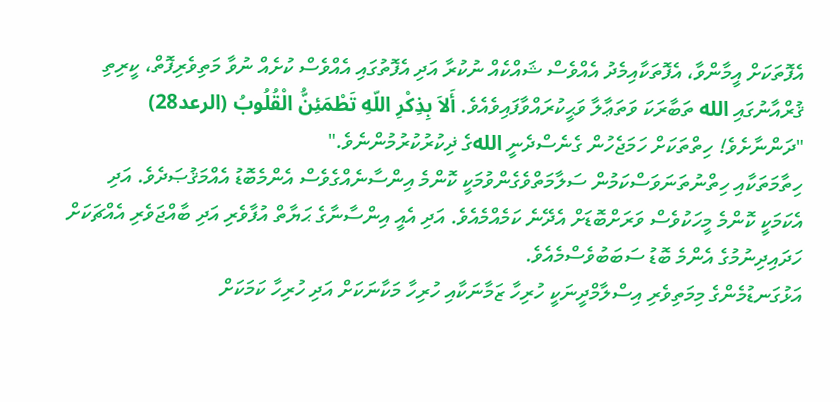އެފޮތަކަށް އީމާންވާ، އެފޮތަކާއިމެދު އެއްވެސް ޝައްކެއް ނުކުރާ އަދި އެފޮތުގައި އެއްވެސް ކުށެއް ނުވާ މަތިވެރިފޮތް، ކީރިތި ޤުރްއާނުގައި الله ތަބާރަކަ ވަތަޢާލާ ވަޙީކުރައްވާފައިވެއެވެ. أَلاَ بِذِكْرِ اللّهِ تَطْمَئِنُّ الْقُلُوبُ (الرعد28) "ދަންނާށެވެ! ހިތްތަކަށް ހަމަޖެހުން ގެނެސްދެނީ اللهގެ ޛިކުރުކުރުމުންނެވެ."
ހިތާމަތަކާއި ހިތްނުތަނަވަސްކަމުން ސަލާމަތްވެގެންވުމަކީ ކޮންމެ އިންސާނެއްގެވެސް އެންމެބޮޑު އެއްމަޤުޞަދެވެ. އަދި އެކަމަކީ ކޮންމެ މީހަކުވެސް ވަރަށްބޮޑަށް އެދޭނެ ކަމެއްމެއެވެ. އަދި އެއީ އިންސާނާގެ ޙަޔާތް އުފާވެރި އަދި ބާއްޖަވެރި އެއްޗަކަށް ހަދައިދިނުމުގެ އެންމެ ބޮޑު ސަބަބުވެސްމެއެވެ.
އަޅުގަނޑުމެންގެ މިމަތިވެރި އިސްލާމްދީނަކީ ހުރިހާ ޒަމާނަކާއި ހުރިހާ މަކާނަކަށް އަދި ހުރިހާ ކަމަކަށް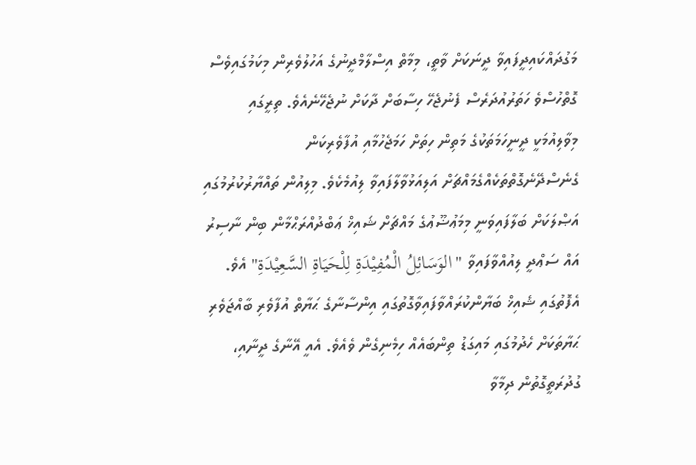މަގުދައްކައިދީފައިވާ ދީނަކަށް ވާތީ، މިމާތް އިސްލާމްދީނުގެ އަހުލުވެރިން މިކަމުގައިވެސް ގޮތްހުސްވެ ހަތަރުއުދަރެސް ފެނުޖެހޭ ހިސާބަށް ދާކަށް ނުޖެހޭނެއެވެ. ތިރީގައި މިވާލިއުމަކީ ދީނީހަމަތަކުގެ މަތިން ހިތަށް ހަމަޖެހުމާއި އުފާވެރިކަން ގެނެސްދޭނެގޮތްތަކެއްގެމައްޗަށް އަލިއަޅުވާލާފައިވާ ލިއުމެކެވެ. މިލިއުން ތައްޔާރުކުރުމުގައި އަޞްލަކަށް ބަލާފައިވަނީ މިމަޢުޟޫޢުގެ މައްޗަށް ޝައިޚް ޢަބްދުއްރަޙްމާން ބިން ނާސިރު އައް ސަޢްދީ ލިއުއްވާފައިވާ "الوَسَائِلُ الْمُفِيْدَةِ لِلْحَيَاةِ السَّعِيْدَةِ" އެވެ. އެފޮތުގައި ޝެއިޚް ބަޔާންކުރައްވާފައިވާގޮތުގައި އިންސާނާގެ ޙަޔާތް އުފާވެރި ބާއްޖަވެރި ޙަޔާތަކަށް ހެދުމުގައި މައިގަޑު ތިންބައެއް ހިމެނިގެން ވެއެވެ. އެއީ އޭނާގެ ދީނާއި، ގުދުރަތީގޮތުން ދިމާވާ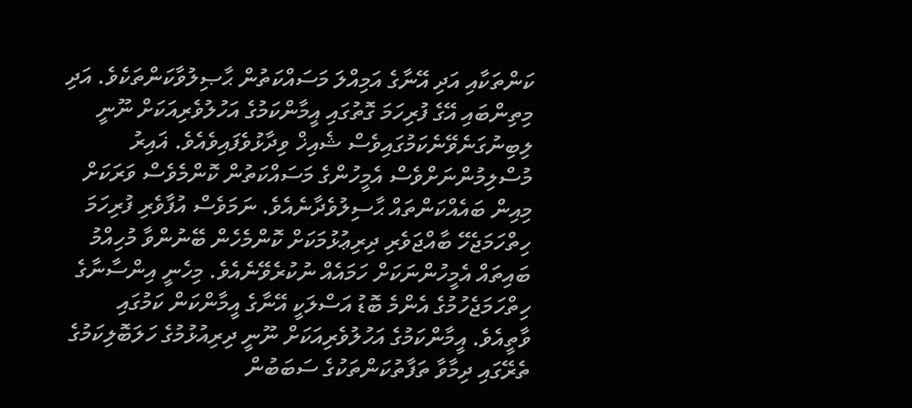ކަންތަކާއި އަދި އޭނާގެ އަމިއްލަ މަސައްކަތުން ޙާޞިލުވާކަންތަކެވެ. އަދި މިތިންބައި އޭގެ ފުރިހަމަ ގޮތުގައި އީމާންކަމުގެ އަހުލުވެރިއަކަށް ނޫނީ ލިބިނުގަނެވޭނެކަމުގައިވެސް ޝެއިޚް ވިދާޅުވެފައިވެއެވެ. ޣައިރު މުސްލިމުންނަށްވެސް އެމީހުންގެ މަސައްކަތުން ކޮންމެވެސް ވަރަކަށް މިއިން ބައެއްކަންތައް ޙާސިލުވެދާނެއެވެ. ނަމަވެސް އުފާވެރި ފުރިހަމަ ހިތްހަމަޖެހޭ ބާއްޖަވެރި ދިރިޢުޅުމަކަށް ކޮންމެހެން ބޭނުންވާ މުހިއްމު ބައިތައް އެމީހުންނަކަށް ހަމައެއް ނުކުރެވޭނެއެވެ. މިހެނީ އިންސާނާގެ ހިތްހަމަޖެހުމުގެ އެންމެ ބޮޑު އަސްލަކީ އޭނާގެ އީމާންކަން ކަމުގައި ވާތީއެވެ. އީމާންކަމުގެ އަހުލުވެރިއަކަށް ނޫނީ ދިރިއުޅުމުގެ ހަލަބޮލިކަމުގެ ތެރޭގައި ދިމާވާ ތަފާތުކަންތަކުގެ ސަބަބުން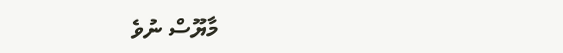މާޔޫސް ނުވެ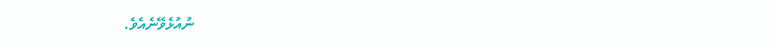ނުއުޅެވޭނެއެވެ.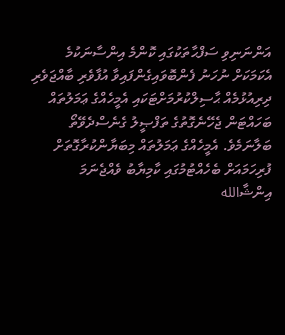އަންނަނިވި ސަފްޙާތަކުގައި ކޮންމެ އިންސާނަކުމެ އެކަމަކަށް ނުހަނު ފެންބޮވައިގެންފައިވާ އުފާވެރި ބާއްޖަވެރި ދިރިއުޅުމެއް ޙާސިލްކުރުމަށްޓަކައި އެމީހެއްގެ ޢަމަލުތައް ބަހައްޓަން ޖެހޭނެގޮތުގެ ތަފްޞީލު ގެނެސްދެވޭތޯ ބަލާނަމެވެ. އެމީހެއްގެ ޢަމަލުތައް މިބަޔާންކުރާގޮތަށް ފުރިހަމައަށް ބެހެއްޓުމުގައި ކާމިޔާބު ވެއްޖެނަމަ އިންޝާالله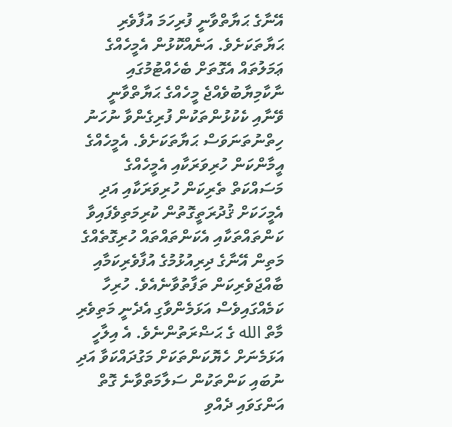އޭނާގެ ޙަޔާތްވާނީ ފުރިހަމަ އުފާވެރި ޙަޔާތަކަށެވެ. އަނެއްކޮޅުން އެމީހެއްގެ ޢަމަލުތައް އެގޮތަށް ބެހެއްޓުމުގައި ނާކާމިޔާބުވެއްޖެ މީހެއްގެ ޙަޔާތްވާނީ ވޭނާއި ކެކުޅުންތަކުން ފުރިގެންވާ ނުހަނު ހިތްނުތަނަވަސް ޙަޔާތަކަށެވެ. އެމީހެއްގެ އީމާންކަން ހުރިވަރަކާއި އެމީހެއްގެ މަސައްކަތް ތެރިކަން ހުރިވަރަކާއި އަދި އެމީހަކަށް ޤުދުރަތީގޮތުން ކުރިމަތިވެފައިވާ ކަންތައްތަކާއި އެކަންތައްތައް ހުރިގޮތެއްގެ މަތިން އޭނާގެ ދިރިއުޅުމުގެ އުފާވެރިކަމާއި ބާއްޖަވެރިކަން ތަފާތުވާނެއެވެ. ހުރިހާ ކަމެއްގައިވެސް އަޅަމެންވާގި އެދެނީ މަތިވެރި މާތް الله ގެ ޙަޟްރަތުންނެވެ. އެ އިލާހީ އަޅަމެނަށް ހެޔޮކަންތަކަށް މަގުދައްކަވާ އަދި ނުބައި ކަންތަކުން ސަލާމަތްވާނެ ގޮތް އަންގަވައި ދެއްވި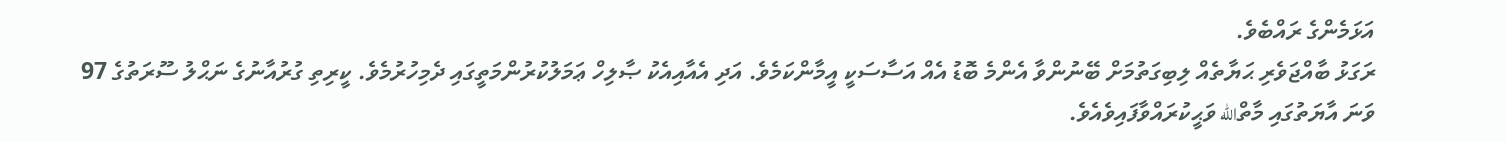އަޅަމެންގެ ރައްބެވެ.
ރަގަޅު ބާއްޖަވެރި ޙަޔާތެއް ލިބިގަތުމަށް ބޭނުންވާ އެންމެ ބޮޑު އެއް އަސާސަކީ އީމާންކަމެވެ. އަދި އެއާއިއެކު ޞާލިހް ޢަމަލުކުރުންމަތީގައި ދެމިހުރުމެވެ. ކީރިތި ގުރުއާނުގެ ނަޙްލު ސޫރަތުގެ 97 ވަނަ އާޔަތުގައި މާތްالله ވަޙީކުރައްވާފައިވެއެވެ.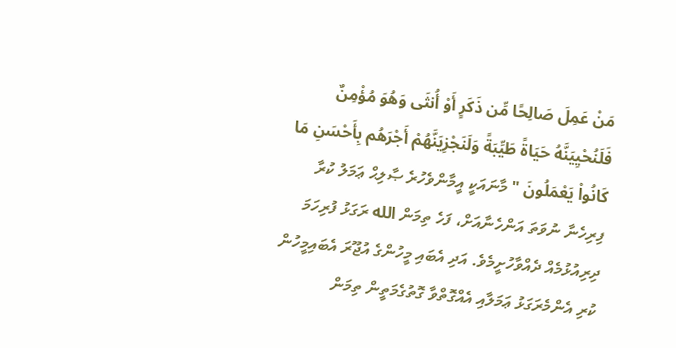مَنْ عَمِلَ صَالِحًا مِّن ذَكَرٍ أَوْ أُنثَى وَهُوَ مُؤْمِنٌ فَلَنُحْيِيَنَّهُ حَيَاةً طَيِّبَةً وَلَنَجْزِيَنَّهُمْ أَجْرَهُم بِأَحْسَنِ مَا كَانُواْ يَعْمَلُونَ " މާނައަކީ އީމާންވެހުރެ ޞާލިޙް ޢަމަލު ކުރާ ފިރިހެނާ ނުވަތަ އަންހެނާއަށް، ފަހެ ތިމަން الله ރަގަޅު ފުރިހަމަ ދިރިއުޅުމެއް ދެއްވާހުށީމެވެ. އަދި އެބައި މީހުންގެ އުޖޫރަ އެބައިމީހުން ކުރި އެންމެރަގަޅު ޢަމަލާއި އެއްގޮތްވާ ގޮތުގެމަތީން ތިމަން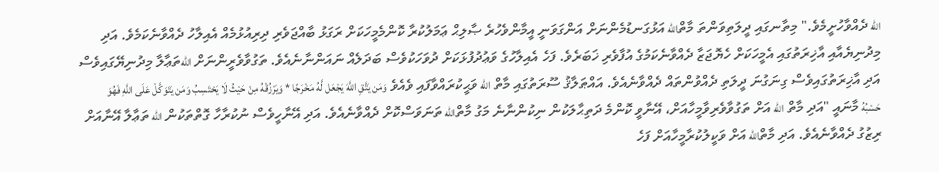الله ދެއްވާހުށީމެވެ." މިތާނގައި ދީލަތިވަންތަ މާތްالله އަޅުގަނޑުމެންނަށް އަންގަވަނީ އީމާންވެހުރެ ޞާލިޙް ޢަމަލުކުރާ ކޮންމެމީހަކަށް ރަގަޅު ބާއްޖަވެރި ދިރިއުޅުމެއް އެއިލާހު ދެއްވާނެކަމެވެ. އަދި މިދުނިޔެއާއި އާޚިރަތުގައި އެމީހަކަށް ހެޔޮޖަޒާ ދެއްވާނެކަމުގެ އުފާވެރި ޚަބަރެވެ. ފަހެ އެއިލާހުގެ ވަޢުދުފުޅަކަށް ދުވަހަކުވެސް ބަދަލެއް ނައަންނާނެއެވެ. ތަގުވާވެރީންނަށް اللهތަޢާލާ މިދުނިޔޭގައިވެސް އަދި އާޚިރަތުގައިވެސް ގިނަގުނަ ދީލަތި ދެއްވުންތައް ދެއްވާނެއެވެ. އައްޠަލާޤު ސޫރަތުގައި މާތް الله ވަޙީކުރައްވާފައި ވެއެވެ وَمَن يَتَّقِ اللَّهَ يَجْعَل لَّهُ مَخْرَجًا * وَيَرْزُقْهُ مِنْ حَيْثُ لَا يَحْتَسِبُ وَمَن يَتَوَكَّلْ عَلَى اللَّهِ فَهُوَ حَسْبُهُ މާނައީ "އަދި މާތް الله އަށް ތަގުވާވެރިވާމީހާއަށް، އޭނާވީ ކޮންމެ ދަތިޙާލަކުން ނިކުންނާނެ މަގު މާތްالله ތަނަވަސްކޮށް ދެއްވާނެއެވެ. އަދި އޭނާހީވެސް ނުކުރާހާ ގޮތްތަކުން الله ތަޢާލާ އޭނާއަށް ރިޒުގު ދެއްވާނެއެވެ. އަދި މާތްالله އަށް ވަކީލުކުރާމީހާއަށް ފަހެ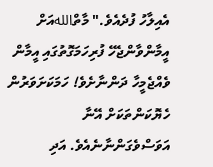އެއިލާހު ފުދެއެވެ." މާތްاللهއަށް އީމާންވާންޖެހޭ ފުރިހަމަގޮތުގައި އީމާން ވެއްޖެމީހާ ދަންނާށެވެ! ހަމަކަށަވަރުން ހެޔޮކަންތަކަށް އޭނާ އަވަސްވެގަންނާނެއެވެ. އަދި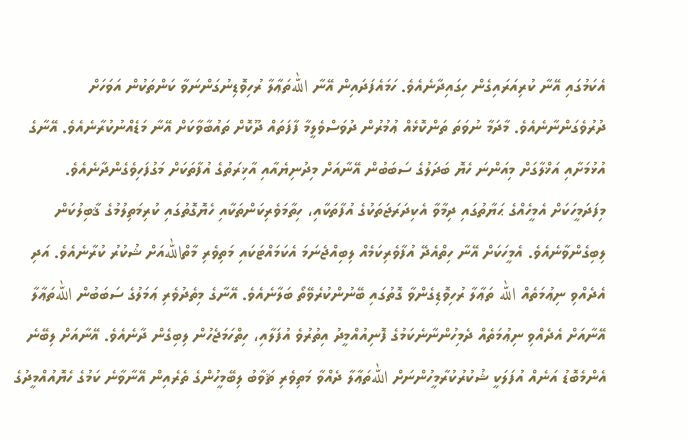އެކަމުގައި އޭނާ ކުރިއަރައިގެން ހިގައިދާނެއެވެ. ހަމައެފަދައިން އޭނާ اللهތަޢާލާ ރުހިވޮޑިނުގަންނަވާ ކަންތަކުން އަވަހަށް ދުރުވެގަންނާނެއެވެ. މާދަމާ ނުވަތަ ތަންކޮޅެއް ޢުމުރުން ދުވަސްވެލީމާ ފާފަތައް ދޫކޮށް ތައުބާވާކަށް އޭނާ މަޑެއްނުކުރާނެއެވެ. އޭނާގެ އުޅުމަށާއި އަޚްލާގަށް މިއަންނަ ހެޔޮ ބަދަލުގެ ސަބަބުން އޭނާއަށް މިދުނިޔެއާއި އާޚިރަތުގެ އުފާތަކަށް މަގުފަހިވެގެންދާނެއެވެ. މިފަދަމީހަކަށް އެމީހެއްގެ ޙަޔާތުގައި ދިމާވާ އެކިދަރަޖަތަކުގެ އުފާތަކާއި، ހިތާމަވެރިކަންތަކާއި ހެޔޮގޮތުގައި ކުރިމަތިލުމުގެ ޤާބިލުކަން ލިބިގެންވާނެއެވެ. އެމީހަކަށް އޭނާ ހިތްއެދޭ އުފާވެރިކަމެއް ލިބިއްޖެނަމަ އެކަމައްޓަކައި މަތިވެރި މާތްاللهއަށް ޝުކުރު ކުރާނެއެވެ. އަދި އެދެއްވި ނިޢުމަތެއް الله ތަޢާލާ ރުހިވޮޑިގެންވާ ގޮތުގައި ބޭނުންކުރެވޭތޯ ބަލާނެއެވެ. އޭނާގެ މިތެދުވެރި ޢަމަލުގެ ސަބަބުން اللهތަޢާލާ އޭނާއަށް އެދެއްވި ނިޢުމަތެއް ދެމިހުންނާނެކަމުގެ ފޮނިއުއްމީދު އިތުރުވެ އުފަލާއި، ހިތްހަމަޖެހުން ލިބިގެން ދާނެއެވެ. އޭނާއަށް ލިބޭނެ އެންމެބޮޑު އަނެއް އުފަލަކީ ޝުކުރުކުރާމީހުންނަށް اللهތަޢާލާ ދެއްވާ މަތިވެރި ޘަވާބު ލިބޭމީހުންގެ ތެރެއިން އޭނާވާނެ ކަމުގެ ހެޔޮއުއްމީދުގެ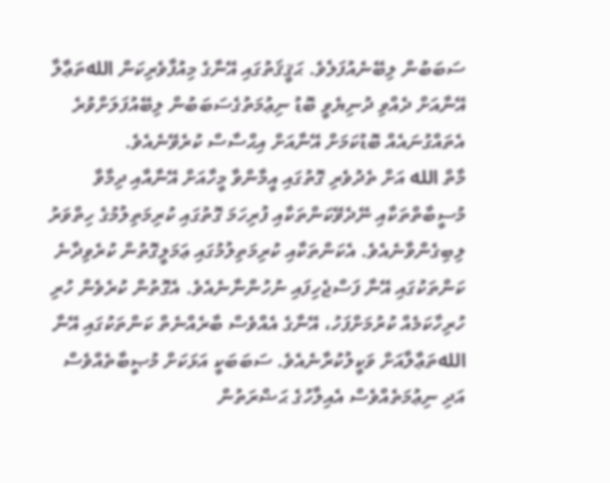ސަބަބުން ލިބޭނެއުފަލެވެ. ޙަޤީޤަތުގައި އޭނާގެ މިއުފާވެރިކަން اللهތަޢާލާ އޭނާއަށް ދެއްވި ދުނިޔެވީ ބޮޑު ނިޢުމަތުގެސަބަބުން ލިބޭއުފަލަށްވުރެ އެތައްގުނައެއް ބޮޑުކަމަށް އޭނާއަށް އިޙްސާސް ކުރެވޭނެއެވެ.
މާތް الله އަށް ތެދުވެރި ގޮތުގައި އީމާންވާ މީހާއަށް އޭނާއާއި ދިމާވާ މުސީބާތްތަކާއި ނޭދެވޭކަންތަކާއި ފުރިހަމަ ގޮތުގައި ކުރިމަތިލުމުގެ ހިތްވަރު ލިބިގެންވާނެއެވެ. އެކަންތަކާއި ކުރިމަތިލުމުގައި ޢަމަލީގޮތުން ކުރެވިދާނެ ކަންތަކުގައި އޭނާ ފަސްޖެހިފައި ނުހުންނާނެއެވެ. އެގޮތުން ކުރެވެން ހުރި ހުރިހާކަމެއް ކުރުމަށްފަހު، އޭނާގެ އެއްވެސް ބާރެއްނެތް ކަންތަކުގައި އޭނާ اللهތަޢާލާއަށް ވަކީލުކުރާނެއެވެ. ސަބަބަކީ އަޅަކަށް މުޞީބާތެއްވެސް އަދި ނިޢުމަތެއްވެސް އެއިލާހުގެ ޙަޟްރަތުން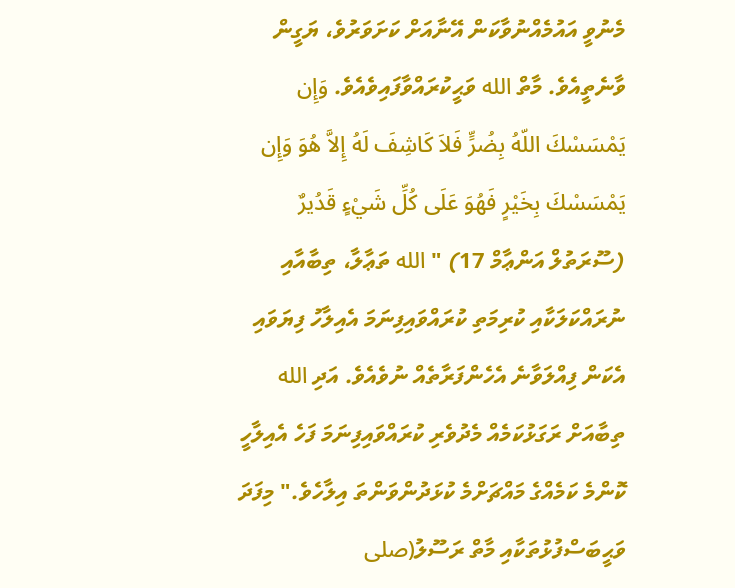މެނުވީ އައުމެއްނުވާކަން އޭނާއަށް ކަށަވަރުވެ، ޔަގީން ވާނެތީއެވެ. މާތް الله ވަޙީކުރައްވާފައިވެއެވެ. وَإِن يَمْسَسْكَ اللّهُ بِضُرٍّ فَلاَ كَاشِفَ لَهُ إِلاَّ هُوَ وَإِن يَمْسَسْكَ بِخَيْرٍ فَهُوَ عَلَى كُلِّ شَيْءٍ قَدُيرٌ (ސޫރަތުލް އަންޢާމް 17) " الله ތަޢާލާ، ތިބާއާއި ނުރައްކަލަކާއި ކުރިމަތި ކުރައްވައިފިނަމަ އެއިލާހު ފިޔަވައި އެކަން ފިއްލަވާނެ އެހެންފަރާތެއް ނުވެއެވެ. އަދި الله ތިބާއަށް ރަގަޅުކަމެއް މެދުވެރި ކުރައްވައިފިނަމަ ފަހެ އެއިލާހީ ކޮންމެ ކަމެއްގެ މައްޗަށްމެ ކުޅަދުންވަންތަ އިލާހެވެ." މިފަދަ ވަޙީބަސްފުޅުތަކާއި މާތް ރަސޫލު(صلى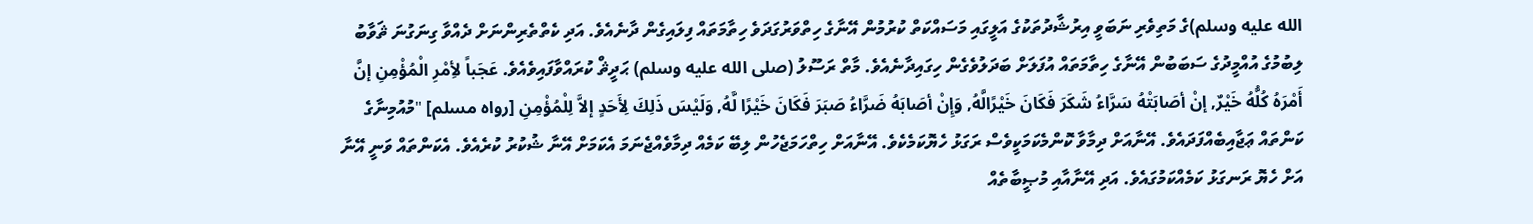الله عليه وسلم)ގެ މަތިވެރި ނަބަވީ އިރުޝާދުތަކުގެ އަލީގައި މަސައްކަތް ކުރުމުން އޭނާގެ ހިތްވަރުގަދަވެ ހިތާމަތައް ފިލައިގެން ދާނެއެވެ. އަދި ކެތްތެރިންނަށް ދެއްވާ ގިނަގުނަ ޘަވާބު ލިބުމުގެ އުއްމީދުގެ ސަބަބުން އޭނާގެ ހިތާމަތައް އުފަލަށް ބަދަލުވެގެން ހިގައިދާނެއެވެ. މާތް ރަސޫލު (صلى الله عليه وسلم) ޙަދީޘް ކުރައްވާފައިވެއެވެ. عَجَباً لأِمْرِ الْمُؤْمِنِ إنَّ أَمْرَهُ كُلُّهُ خَيْرٌ, إنْ أصَابَتْهُ سَرَّاءُ شَكَرَ فَكَانَ خَيْرًالَّهُ, وَإِنْ أصَابَهُ ضَرَّاءُ صَبَرَ فَكَانَ خَيْرًا لَّهُ, وَلَيْسَ ذَلِكَ لِأَحَدٍ إلاَّ لِلْمُؤْمِنِ [رواه مسلم] "މުއުމިނާގެ ކަންތައް ޢަޖާއިބެއްފަދައެވެ. އޭނާއަށް ދިމާވާ ކޮންމެކަމަކީވެސް ރަގަޅު ހެޔޮކަމެކެވެ. އޭނާއަށް ހިތްހަމަޖެހުން ލިބޭ ކަމެއް ދިމާވެއްޖެނަމަ އެކަމަށް އޭނާ ޝުކުރު ކުރެއެވެ. އެކަންތައް ވަނީ އޭނާ އަށް ހެޔޮ ރަނގަޅު ކަމެއްކަމުގައެވެ. އަދި އޭނާއާއި މުޞީބާތެއް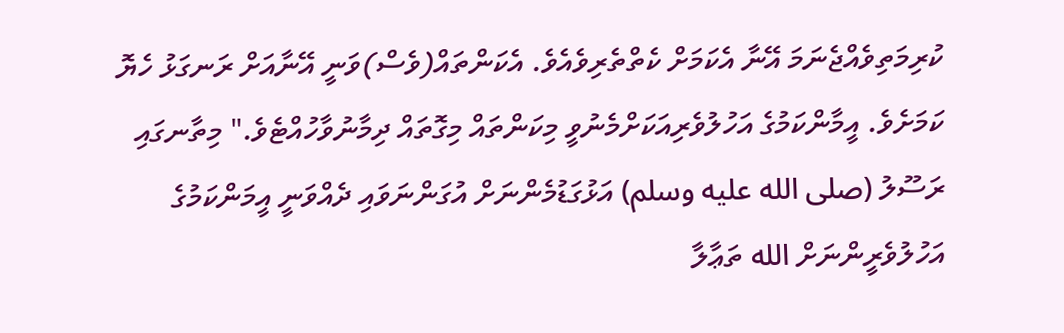ކުރިމަތިވެއްޖެނަމަ އޭނާ އެކަމަށް ކެތްތެރިވެއެވެ. އެކަންތައް(ވެސް)ވަނީ އޭނާއަށް ރަނގަޅު ހެޔޮ ކަމަށެވެ. އީމާންކަމުގެ އަހުލުވެރިއަކަށްމެނުވީ މިކަންތައް މިގޮތައް ދިމާނުވާހުއްޓެވެ." މިތާނގައި ރަސޫލު (صلى الله عليه وسلم) އަޅުގަޑުމެންނަށް އުގަންނަވައި ދެއްވަނީ އީމަންކަމުގެ އަހުލުވެރީންނަށް الله ތަޢާލާ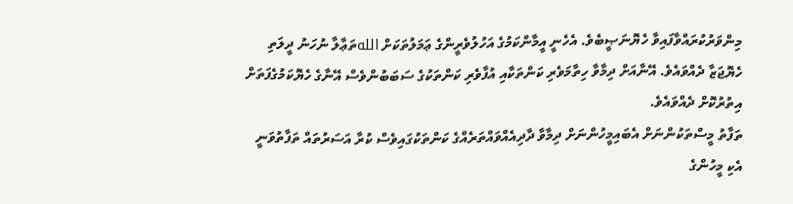މިންވަރުކުރައްވާފައިވާ ހެޔޮނަޞީބެވެ. އެހެނީ އީމާންކަމުގެ އަހުލުވެރީންގެ ޢަމަލުތަކަށް اللهތަޢާލާ ނުހަނު ދީލަތި ހެޔޮޖަޒާ ދެއްވައެވެ. އޭނާއަށް ދިމާވާ ހިތާމަވެރި ކަންތަކާއި އުފާވެރި ކަންތަކުގެ ސަބަބުންވެސް އޭނާގެ ހެޔޮކަމުގެފަތަށް އިތުރުކޮށް ދެއްވައެވެ.
ތަފާތު މީސްތަކުންނަށް އެބައިމީހުންނަށް ދިމާވާ ދާދިއެއްވައްތަރެއްގެ ކަންތަކުގައިވެސް ކުރާ އަސަރުތައް ތަފާތުވަނީ އެކި މީހުންގެ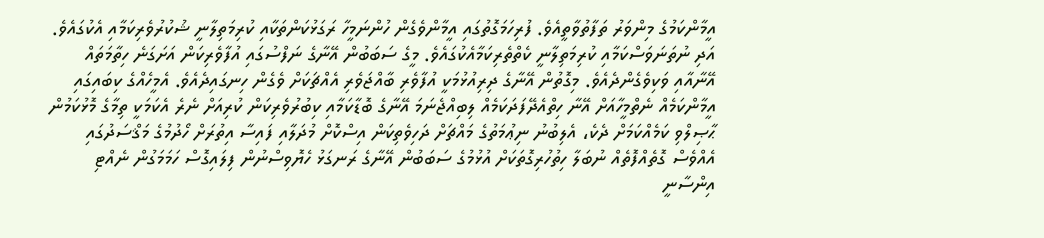އީމާންކަމުގެ މިންވަރު ތަފާތުވާތީއެވެ. ފުރިހަމަގޮތުގައި އީމާންވެގެން ހުންނަމީހާ ރަގަޅުކަންތަކާއި ކުރިމަތިލާނީ ޝުކުރުވެރިކަމާއި އެކުގައެވެ. އަދި ނުތަނަވަސްކަމާއި ކުރިމަތިލާނީ ކެތްތެރިކަމާއެކުގައެވެ. މީގެ ސަބަބުން އޭނާގެ ނަފްސުގައި އުފާވެރިކަން އަށަގަނެ ހިތާމަތައް އޭނާއާއި ވަކިވެގެންދެއެވެ. މިގޮތުން އޭނާގެ ދިރިއުޅުމަކީ އުފާވެރި ބާއްޖަވެރި އެއްޗަކަށް ވެގެން ހިނގައިދެއެވެ. އެމީހެއްގެ ކިބައިގައި އީމާންކަމެއް ނެތްމީހާއަށް އޭނާ ހިތްއެދޭފަދަކަމެއް ލިބިއްޖެނަމަ އޭނާގެ ބޮޑާކަމާއި ކިބުރުވެރިކަން ކުރިއަށް ނެރެ އެކަމަކީ ތިމާގެ މޮޅުކަމުން ޙާޞިލްވި ކަމެއްކަމަށް ދެކެ، އެލިބުނު ނިޢުމަތުގެ މައްޗަށް ދަހިވެތިކަން އިސްކޮށް މުދަލާއި ފައިސާ އިތުރަށް ހޯދުމުގެ މަޤްސަދުގައި އެއްވެސް ގޮތެއްފޮތެއް ނުބަލާ ހިތުހުރިގޮތަކަށް އުޅުމުގެ ސަބަބުން އޭނާގެ ރަނގަޅު ހެޔޮވިސްނުން ފިލައިގޮސް ހަމަމަގުން ނެއްޓި އިންސާނީ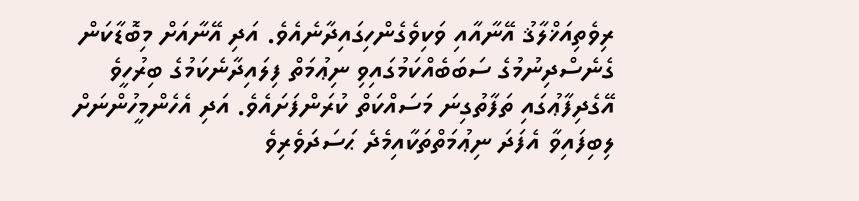ރިވެތިއަޚްލާޤު އޭނާއާއި ވަކިވެގެންހިގައިދާނެއެވެ. އަދި އޭނާއަށް މިބޮޑާކަން ގެނެސްދިނުމުގެ ސަބަބެއްކަމުގައިވި ނިޢުމަތް ފިލައިދާނެކަމުގެ ބިރުހީވެ އޭގެދިފާޢުގައި ތަފާތުގިނަ މަސައްކަތް ކުރަންފަށައެވެ. އަދި އެހެންމީހުންނަށް ލިބިފައިވާ އެފަދަ ނިޢުމަތްތަކާއިމެދެ ޙަސަދަވެރިވެ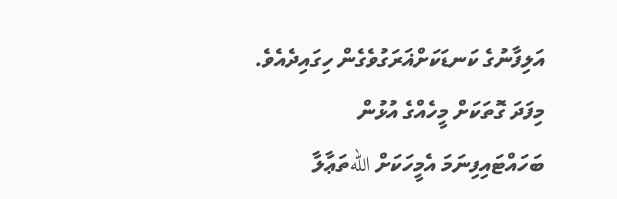އަލިފާނުގެ ކަނޑަކަށްޣަރަގުވެގެން ހިގައިދެއެވެ. މިފަދަ ގޮތަކަށް މީހެއްގެ އުޅުން ބަހައްޓައިފިނަމަ އެމީހަކަށް اللهތަޢާލާ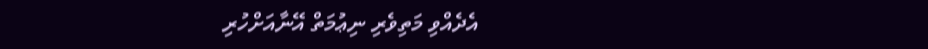އެދެއްވި މަތިވެރި ނިޢުމަތް އޭނާއަށްހުރި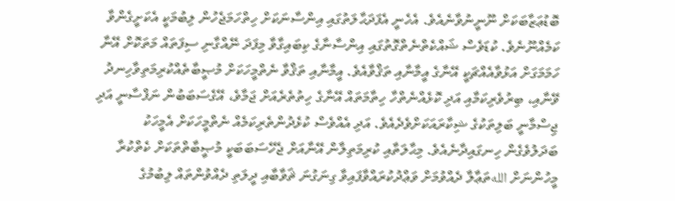ބޮޑުޢަޒާބަކަށް ނޫނީނުވާނެއެވެ. އެހެނީ އެފަދަޙާލަތުގައި އިންސާނަކަށް ހިތްހަމަޖެހުން ލިބުމަކީ އެކަށީގެންވާ ކަމެއްނޫނެވެ. ކުޑަވެސް ޝައްކެތްނެތްގޮތުގައި އިންސާނާގެ ކިބައިގާވާ މިފަދަ ނޭއްގާނި ސިފަތައް މަތަކޮށް އޭނާ ހަމަމަގަށް އަޅުވާއެއްޗަކީ އޭނާގެ އީމާނާއި ތަޤްވާއެވެ. އީމާނާއި ތަޤްވާ ނެތްމީހަކަށް މުޞީބާތެއްކުރިމަތިވާހިނދު ވޭނާއި، ބިރުވެރިކަމާއި އަދި ކޮޅެއްނެތްހާ ހިތާމަތައް އޭނާގެ ހިތުތެރެއަށް ޖަމާވެ، އޭގެސަބަބުން ނަފްސާނީ އަދި ޖިސްމާނީ ބަލިތަކުގެ ޝިކާރައަކަށްވެދެއެވެ. އަދި އެއްވެސް ކުޅެދުންތެރިކަމެއް ނެތްމީހަކަށް އެމީހަކު ބަދަލުވެގެން ހިނގައިދާނެއެވެ. މިޙާލަތާއި ކުރިމަތިލާން އޭނާއަށް ޖެހޭސަބަބަކީ މުޞީބާތްތަކަށް ކެތްކުރާ މީހުންނަށް اللهތަޢާލާ ދެއްވުމަށް ވަޢްދުކުރައްވާފައިވާ ގިނަގުނަ ޘަވާބާއި ދީލަތި ދެއްވުންތައް ލިބުމުގެ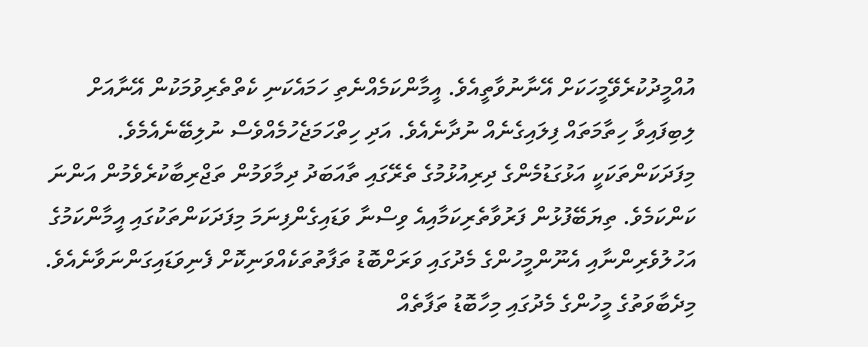އުއްމީދުކުރެވޭމީހަކަށް އޭނާނުވާތީއެވެ. އީމާންކަމެއްނެތި ހަމައެކަނި ކެތްތެރިވުމަކުން އޭނާއަށް ލިބިފައިވާ ހިތާމަތައް ފިލައިގެނެއް ނުދާނެއެވެ. އަދި ހިތްހަމަޖެހުމެއްވެސް ނުލިބޭނެއެމެވެ.
މިފަދަކަންތަކަކީ އަޅުގަޑުމެންގެ ދިރިއުޅުމުގެ ތެރޭގައި ތާއަބަދު ދިމާވަމުން ތަޖްރިބާކުރެވެމުން އަންނަ ކަންކަމެވެ. ތިޔަބޭފުޅުން ފަރުވާތެރިކަމާއިއެ ވިސްނާ ވަޑައިގެންފިނަމަ މިފަދަކަންތަކުގައި އީމާންކަމުގެ އަހުލުވެރިންނާއި އެނޫންމީހުންގެ މެދުގައި ވަރަށްބޮޑު ތަފާތުތަކެއްވަނިކޮށް ފެނިވަޑައިގަންނަވާނެއެވެ. މިދެބާވަތުގެ މީހުންގެ މެދުގައި މިހާބޮޑު ތަފާތެއް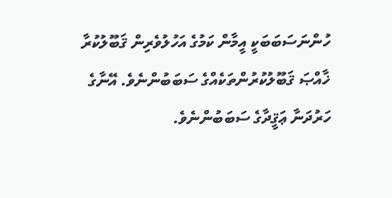ހުންނަސަބަބަކީ އީމާން ކަމުގެ އަހުލުވެރިން ޤަބޫލުކުރާ ޚާއްޞަ ޤަބޫލުކުރުންތަކެއްގެ ސަބަބުންނެވެ. އޭނާގެ ހަރުދަނާ ޢަޤީދާގެ ސަބަބުންނެވެ.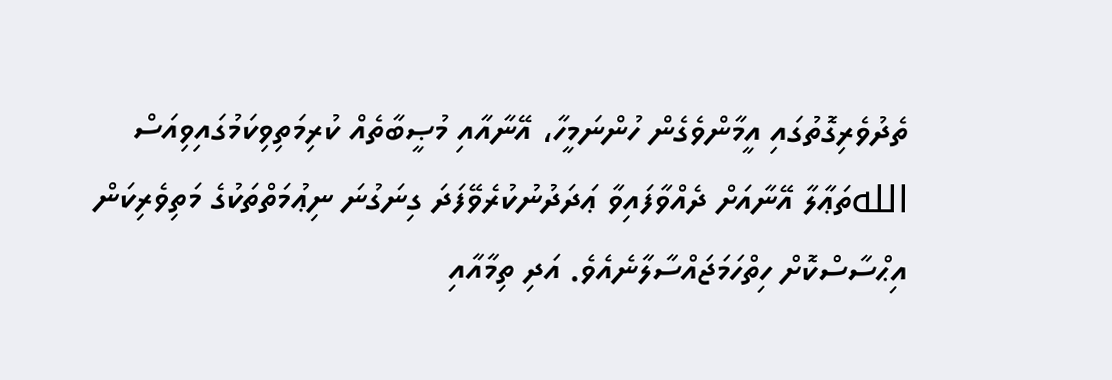ތެދުވެރިގޮތުގައި އީމާންވެގެން ހުންނަމީހާ، އޭނާއާއި މުޞީބާތެއް ކުރިމަތިވިކަމުގައިވިއަސް اللهތަޢާލާ އޭނާއަށް ދެއްވާފައިވާ ޢަދަދުނުކުރެވޭފަދަ ގިނަގުނަ ނިޢުމަތްތަކުގެ މަތިވެރިކަން އިޙްސާސްކޮށް ހިތްހަމަޖައްސާލާނެއެވެ. އަދި ތިމާއާއި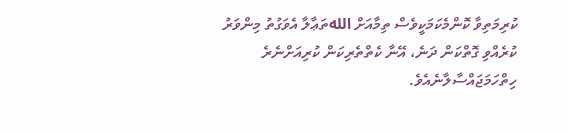ކުރިމަތިވާ ކޮންމެކަމަކީވެސް ތިމާއަށް اللهތަޢާލާ އެވަގުތު މިންވަރު ކުރެއްވި ގޮތްކަން ދަނެ، އޭނާ ކެތްތެރިކަން ކުރިއަށްނެރެ ހިތްހަމަޖައްސާލާނެއެވެ.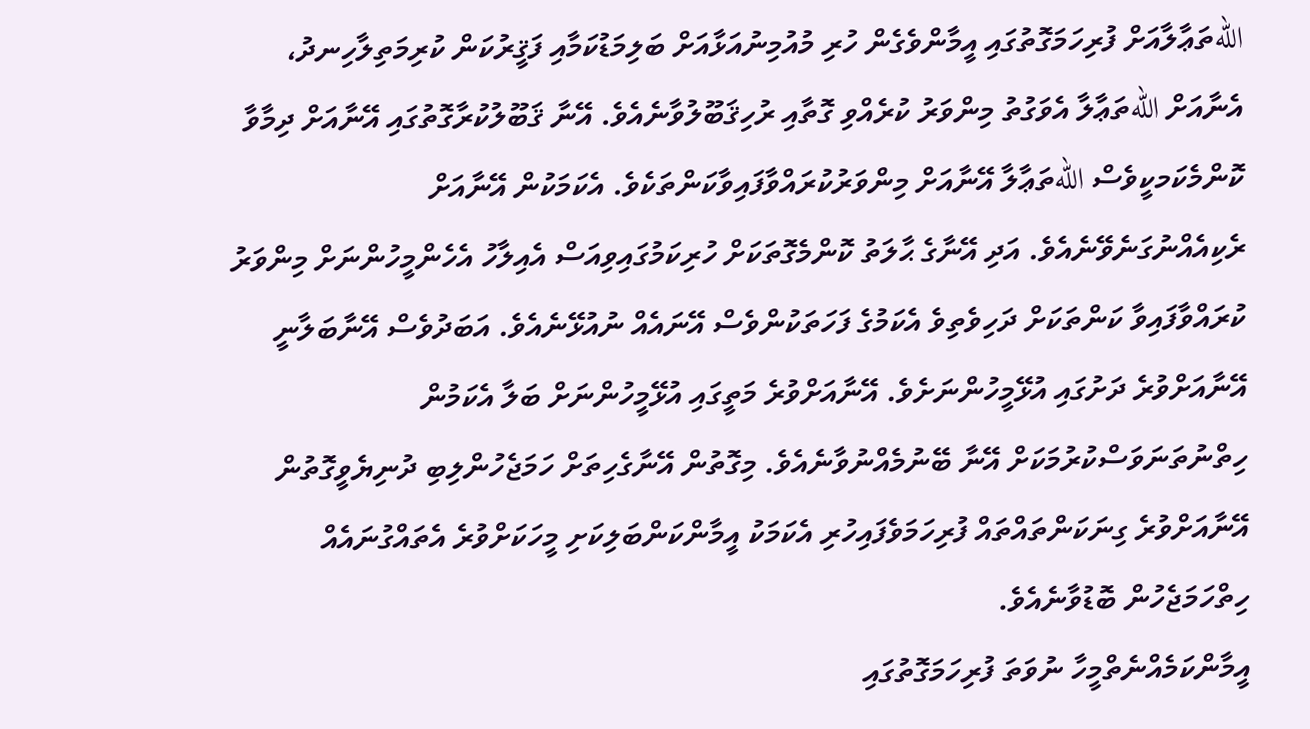اللهތަޢާލާއަށް ފުރިހަމަގޮތުގައި އީމާންވެގެން ހުރި މުއުމިނުއަޅާއަށް ބަލިމަޑުކަމާއި ފަޤީރުކަން ކުރިމަތިލާހިނދު، އެނާއަށް اللهތަޢާލާ އެވަގުތު މިންވަރު ކުރެއްވި ގޮތާއި ރުހިޤަބޫލުވާނެއެވެ. އޭނާ ޤަބޫލުކުރާގޮތުގައި އޭނާއަށް ދިމާވާ ކޮންމެކަމކީވެސް اللهތަޢާލާ އޭނާއަށް މިންވަރުކުރައްވާފައިވާކަންތަކެވެ. އެކަމަކުން އޭނާއަށް ރެކިއެއްނުގަނެވޭނެއެވެ. އަދި އޭނާގެ ޙާލަތު ކޮންމެގޮތަކަށް ހުރިކަމުގައިވިއަސް އެއިލާހު އެހެންމީހުންނަށް މިންވަރު ކުރައްވާފައިވާ ކަންތަކަށް ދަހިވެތިވެ އެކަމުގެ ފަހަތަކުންވެސް އޭނައެއް ނުއުޅޭނެއެވެ. އަބަދުވެސް އޭނާބަލާނީ އޭނާއަށްވުރެ ދަށުގައި އުޅޭމީހުންނަށެވެ. އޭނާއަށްވުރެ މަތީގައި އުޅޭމީހުންނަށް ބަލާ އެކަމުން ހިތްނުތަނަވަސްކުރުމަކަށް އޭނާ ބޭނުމެއްނުވާނެއެވެ. މިގޮތުން އޭނާގެހިތަށް ހަމަޖެހުންލިބި ދުނިޔެވީގޮތުން އޭނާއަށްވުރެ ގިނަކަންތައްތައް ފުރިހަމަވެފައިހުރި އެކަމަކު އީމާންކަންބަލިކަށި މީހަކަށްވުރެ އެތައްގުނައެއް ހިތްހަމަޖެހުން ބޮޑުވާނެއެވެ.
އީމާންކަމެއްނެތްމީހާ ނުވަތަ ފުރިހަމަގޮތުގައި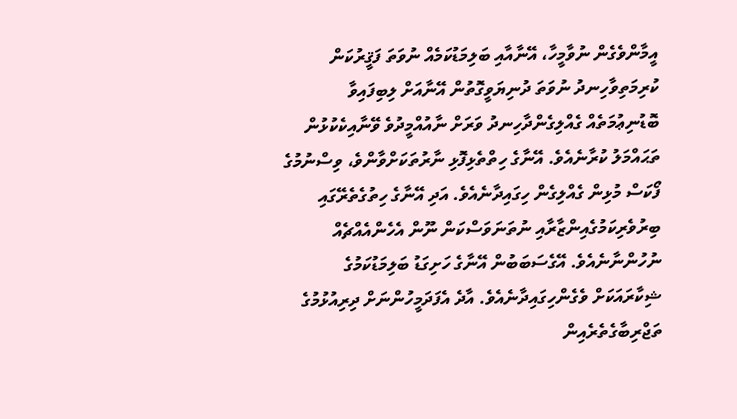އީމާންވެގެން ނުވާމީހާ، އޭނާއާއި ބަލިމަޑުކަމެއް ނުވަތަ ފަޤީރުކަން ކުރިމަތިވާހިނދު ނުވަތަ ދުނިޔަވީގޮތުން އޭނާއަށް ލިބިފައިވާ ބޮޑުނިޢުމަތެއް ގެއްލިގެންދާހިނދު ވަރަށް ނާއުއްމީދުވެ ވޭނާއިކެކުޅުން ތަޙައްމަލު ކުރާނެއެވެ. އޭނާގެ ހިތްތެޅިފޮޅި ނާރުތަކަށްވާންވެ، ވިސްނުމުގެ ފޯކަސް މުޅިން ގެއްލިގެން ހިގައިދާނެއެވެ. އަދި އޭނާގެ ހިތުގެތެރޭގައި ބިރުވެރިކަމުގެއިންޒާރާއި ނުތަނަވަސްކަން ނޫން އެހެންއެއްޗެއް ނުހުންނާނެއެވެ. އޭގެސަބަބުން އޭނާގެ ހަށިގަޑު ބަލިމަޑުކަމުގެ ޝިކާރައަކަށް ވެގެންހިގައިދާނެއެވެ. އާދެ އެފަދަމީހުންނަށް ދިރިއުޅުމުގެ ތަޖްރިބާގެތެރެއިން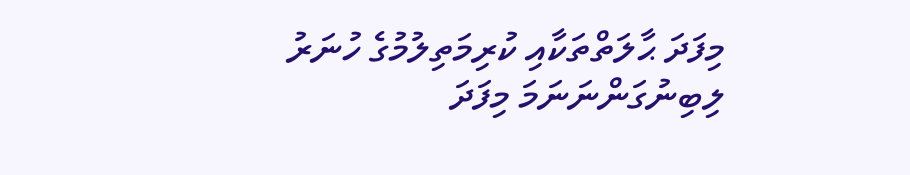މިފަދަ ޙާލަތްތަކާއި ކުރިމަތިލުމުގެ ހުނަރު ލިބިނުގަންނަނަމަ މިފަދަ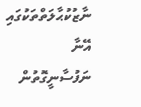ނާޒުކުޙާލަތްތަކުގައި އޭނާ ނަފުސާނީގޮތުން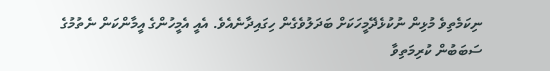ނިކަމެތިވެ މުޅިން ނުކުޅެދޭމީހަކަށް ބަދަލުވެގެން ހިގައިދާނެއެވެ. އެއީ އެމީހުންގެ އީމާންކަން ނެތުމުގެ ސަބަބުން ކުރިމަތިވާ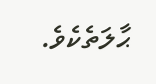ޙާލަތެކެވެ.